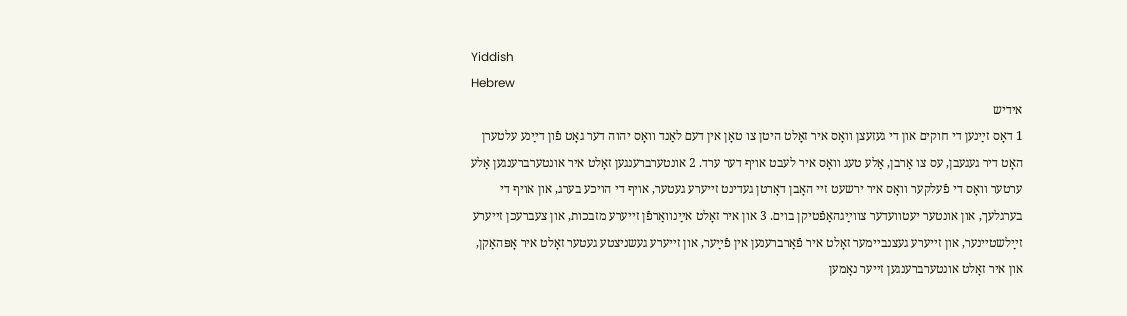Yiddish
Hebrew
אידיש
1 דאָס זײַנען די חוקים און די געזעצן װאָס איר זאָלט היטן צו טאָן אין דעם לאַנד װאָס יהוה דער גאָט פֿון דײַנע עלטערן האָט דיר געגעבן, עס צו אַרבן, אַלע טעג װאָס איר לעבט אױף דער ערד. 2 אונטערברענגען זאָלט איר אונטערברענגען אַלע ערטער װאָס די פֿעלקער װאָס איר ירשעט זײ האָבן דאָרטן געדינט זײערע געטער, אױף די הױכע בערג, און אױף די בערגלעך, און אונטער יעטװעדער צװײַגהאַפֿטיקן בױם. 3 און איר זאָלט אײַנװאַרפֿן זײערע מזבכות, און צעברעכן זײערע זײַלשטײנער, און זײערע געצנבײמער זאָלט איר פֿאַרברענען אין פֿײַער, און זײערע געשניצטע געטער זאָלט איר אָפּהאַקן, און איר זאָלט אונטערברענגען זײער נאָמען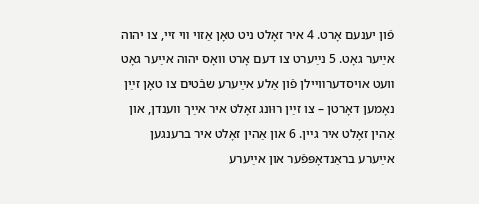פֿון יענעם אָרט. 4 איר זאָלט ניט טאָן אַזױ װי זײ, צו יהוה אײַער גאָט. 5 נײַערט צו דעם אָרט װאָס יהוה אײַער גאָט װעט אױסדערװײלן פֿון אַלע אײַערע שבֿטים צו טאָן זײַן נאָמען דאָרטן – צו זײַן רוּונג זאָלט איר אײַך װענדן, און אַהין זאָלט איר גײן. 6 און אַהין זאָלט איר ברענגען אײַערע בראַנדאָפּפֿער און אײַערע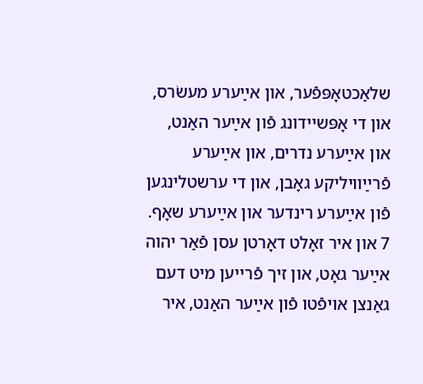שלאַכטאָפּפֿער, און אײַערע מעשׂרס, און די אָפּשײדונג פֿון אײַער האַנט, און אײַערע נדרים, און אײַערע פֿרײַװיליקע גאָבן, און די ערשטלינגען פֿון אײַערע רינדער און אײַערע שאָף. 7 און איר זאָלט דאָרטן עסן פֿאַר יהוה אײַער גאָט, און זיך פֿרײען מיט דעם גאַנצן אױפֿטו פֿון אײַער האַנט, איר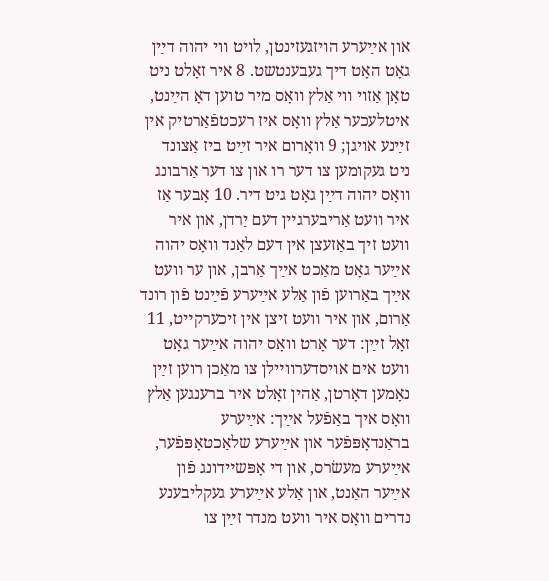און אײַערע הױזגעזינטן, לױט װי יהוה דײַן גאָט האָט דיך געבענטשט. 8 איר זאָלט ניט טאָן אַזױ װי אַלץ װאָס מיר טוען דאָ הײַנט, איטלעכער אַלץ װאָס איז רעכטפֿאַרטיק אין זײַנע אױגן; 9 װאָרום איר זײַט ביז אַצונד ניט געקומען צו דער רו און צו דער אַרבונג װאָס יהוה דײַן גאָט גיט דיר. 10 אָבער אַז איר װעט אַריבערגײן דעם יַרדן, און איר װעט זיך באַזעצן אין דעם לאַנד װאָס יהוה אײַער גאָט מאַכט אײַך אַרבן, און ער װעט אײַך באַרוען פֿון אַלע אײַערע פֿײַנט פֿון רונד אַרום, און איר װעט זיצן אין זיכערקײט, 11 זאָל זײַן: דער אָרט װאָס יהוה אײַער גאָט װעט אים אױסדערװײלן צו מאַכן רוען זײַן נאָמען דאָרטן, אַהין זאָלט איר ברענגען אַלץ װאָס איך באַפֿעל אײַך: אײַערע בראַנדאָפּפֿער און אײַערע שלאַכטאָפּפֿער, אײַערע מעשׂרס, און די אָפּשײדונג פֿון אײַער האַנט, און אַלע אײַערע געקליבענע נדרים װאָס איר װעט מנדר זײַן צו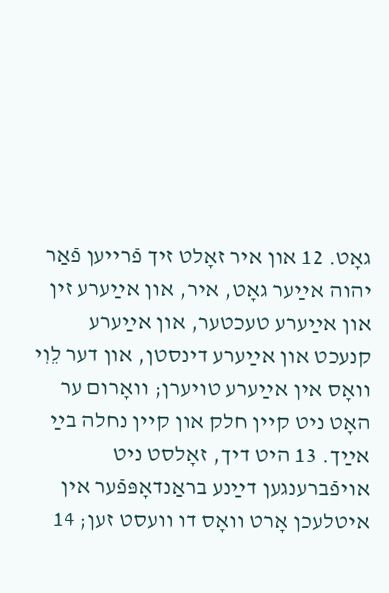גאָט. 12 און איר זאָלט זיך פֿרײען פֿאַר יהוה אײַער גאָט, איר, און אײַערע זין און אײַערע טעכטער, און אײַערע קנעכט און אײַערע דינסטן, און דער לֵוִי װאָס אין אײַערע טױערן; װאָרום ער האָט ניט קײן חלק און קײן נחלה בײַ אײַך. 13 היט דיך, זאָלסט ניט אױפֿברענגען דײַנע בראַנדאָפּפֿער אין איטלעכן אָרט װאָס דו װעסט זען; 14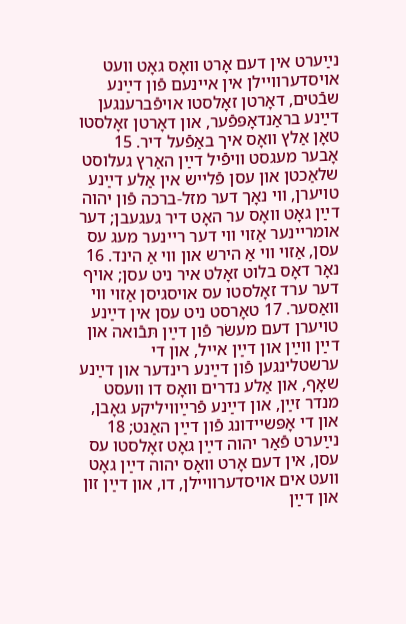נײַערט אין דעם אָרט װאָס גאָט װעט אױסדערװײלן אין אײנעם פֿון דײַנע שבֿטים, דאָרטן זאָלסטו אױפֿברענגען דײַנע בראַנדאָפּפֿער, און דאָרטן זאָלסטו טאָן אַלץ װאָס איך באַפֿעל דיר. 15 אָבער מעגסט װיפֿיל דײַן האַרץ געלוסט שלאַכטן און עסן פֿלײש אין אַלע דײַנע טױערן, װי נאָך דער מזל-ברכה פֿון יהוה דײַן גאָט װאָס ער האָט דיר געגעבן; דער אומרײנער אַזױ װי דער רײנער מעג עס עסן, אַזױ װי אַ הירש און װי אַ הינד. 16 נאָר דאָס בלוט זאָלט איר ניט עסן; אױף דער ערד זאָלסטו עס אױסגיסן אַזױ װי װאַסער. 17 טאָרסט ניט עסן אין דײַנע טױערן דעם מעשׂר פֿון דײַן תּבֿואה און דײַן װײַן און דײַן אײל, און די ערשטלינגען פֿון דײַנע רינדער און דײַנע שאָף, און אַלע נדרים װאָס דו װעסט מנדר זײַן, און דײַנע פֿרײַװיליקע גאָבן, און די אָפּשײדונג פֿון דײַן האַנט; 18 נײַערט פֿאַר יהוה דײַן גאָט זאָלסטו עס עסן, אין דעם אָרט װאָס יהוה דײַן גאָט װעט אים אױסדערװײלן, דו, און דײַן זון און דײַן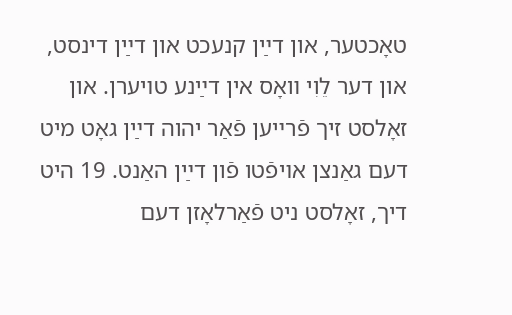טאָכטער, און דײַן קנעכט און דײַן דינסט, און דער לֵוִי װאָס אין דײַנע טױערן. און זאָלסט זיך פֿרײען פֿאַר יהוה דײַן גאָט מיט דעם גאַנצן אױפֿטו פֿון דײַן האַנט. 19 היט דיך, זאָלסט ניט פֿאַרלאָזן דעם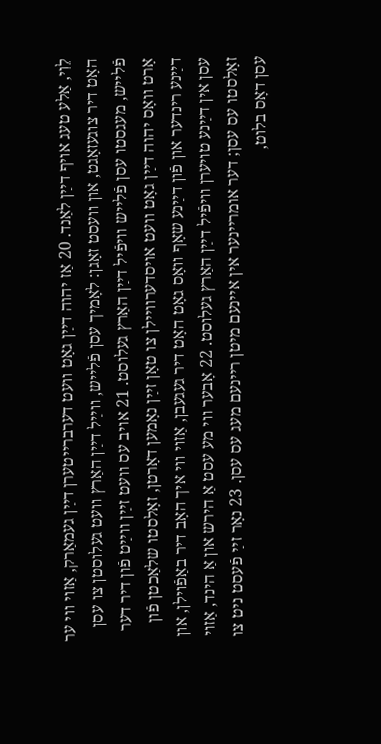לֵוִי, אַלע טעג אױף דײַן לאַנד. 20 אַז יהוה דײַן גאָט װעט דערברײטערן דײַן געמאַרק, אַזױ װי ער האָט דיר צוגעזאָגט, און װעסט זאָגן: לאָמיך עסן פֿלײש, װײַל דײַן האַרץ װעט געלוסטן צו עסן פֿלײש, מעגסטו עסן פֿלײש װיפֿיל דײַן האַרץ געלוסט. 21 אױב עס װעט זײַן װײַט פֿון דיר דער אָרט װאָס יהוה דײַן גאָט װעט אױסדערװײלן צו טאָן זײַן נאָמען דאָרטן, זאָלסטו שלאַכטן פֿון דײַנע רינדער און פֿון דײַנע שאָף װאָס גאָט האָט דיר געגעבן, אַזױ װי איך האָב דיר באַפֿױלן, און עסן אין דײַנע טױערן װיפֿיל דײַן האַרץ געלוסט. 22 אָבער װי מע עסט אַ הירש און אַ הינד, אַזױ זאָלסטו עס עסן; דער אומרײנער אין אײנעם מיטן רײנעם מעג עס עסן. 23 נאָר זײַ פֿעסט ניט צו עסן דאָס בלוט,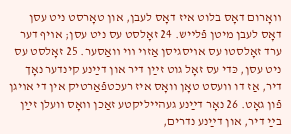װאָרום דאָס בלוט איז דאָס לעבן, און טאָרסט ניט עסן דאָס לעבן מיטן פֿלײש. 24 זאָלסט עס ניט עסן; אױף דער ערד זאָלסטו עס אױסגיסן אַזױ װי װאַסער. 25 זאָלסט עס ניט עסן, כּדי עס זאָל גוט זײַן דיר און דײַנע קינדער נאָך דיר, אַז דו װעסט טאָן װאָס איז רעכטפֿאַרטיק אין די אױגן פֿון גאָט. 26 נאָר דײַנע געהײליקטע זאַכן װאָס װעלן זײַן בײַ דיר, און דײַנע נדרים,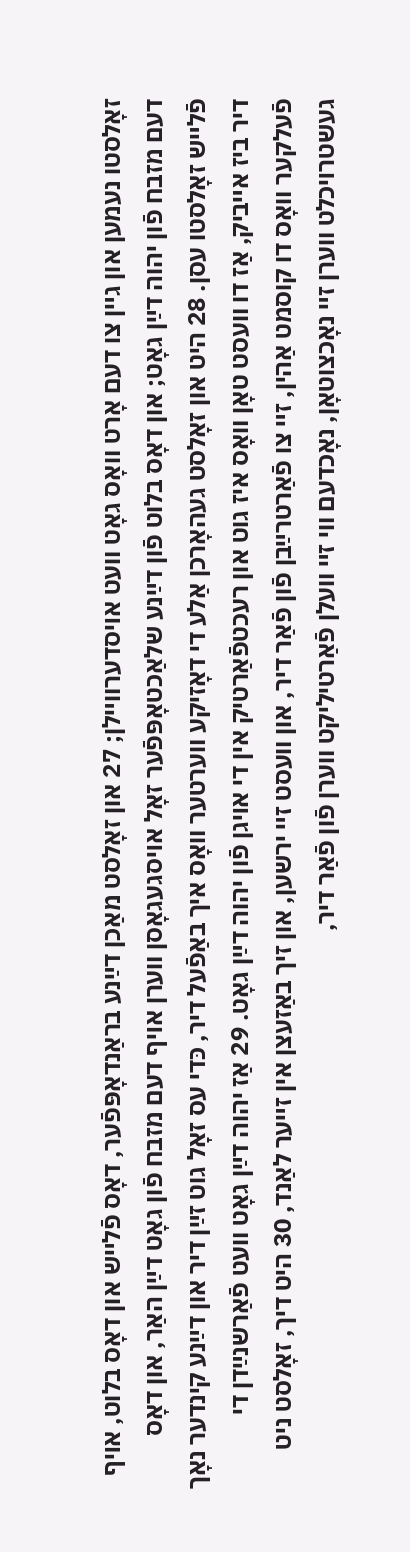זאָלסטו נעמען און גײן צו דעם אָרט װאָס גאָט װעט אױסדערװײלן; 27 און זאָלסט מאַכן דײַנע בראַנדאָפּפֿער, דאָס פֿלײש און דאָס בלוט, אױף דעם מזבח פֿון יהוה דײַן גאָט; און דאָס בלוט פֿון דײַנע שלאַכטאָפּפֿער זאָל אױסגעגאָסן װערן אױף דעם מזבח פֿון גאָט דײַן האַר, און דאָס פֿלײש זאָלסטו עסן. 28 היט און זאָלסט געהאָרכן אַלע די דאָזיקע װערטער װאָס איך באַפֿעל דיר, כּדי עס זאָל גוט זײַן דיר און דײַנע קינדער נאָך דיר ביז אײביק, אַז דו װעסט טאָן װאָס איז גוט און רעכטפֿאַרטיק אין די אױגן פֿון יהוה דײַן גאָט. 29 אַז יהוה דײַן גאָט װעט פֿאַרשנײַדן די פֿעלקער װאָס דו קוסמט אַהין, זײ צו פֿאַרטרײַבן פֿון פֿאַר דיר, און װעסט זײ ירשען, און זיך באַזעצן אין זײער לאַנד, 30 היט דיך, זאָלסט ניט געשטרױכלט װערן זײ נאָכצוטאָן, נאָכדעם װי זײ װעלן פֿאַרטיליקט װערן פֿון פֿאַר דיר,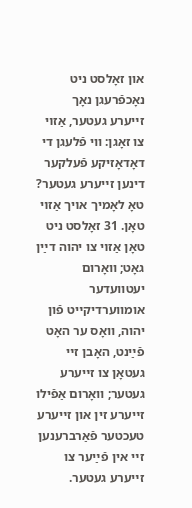און זאָלסט ניט נאָכפֿרעגן נאָך זײערע געטער, אַזױ צו זאָגן: װי פֿלעגן די דאָדאָזיקע פֿעלקער דינען זײערע געטער? טאָ לאָמיך אױך אַזױ טאָן. 31 זאָלסט ניט טאָן אַזױ צו יהוה דײַן גאָט; װאָרום יעטװעדער אומװערדיקײט פֿון יהוה, װאָס ער האָט פֿײַנט, האָבן זײ געטאָן צו זײערע געטער; װאָרום אַפֿילו זײערע זין און זײערע טעכטער פֿאַרברענען זײ אין פֿײַער צו זײערע געטער.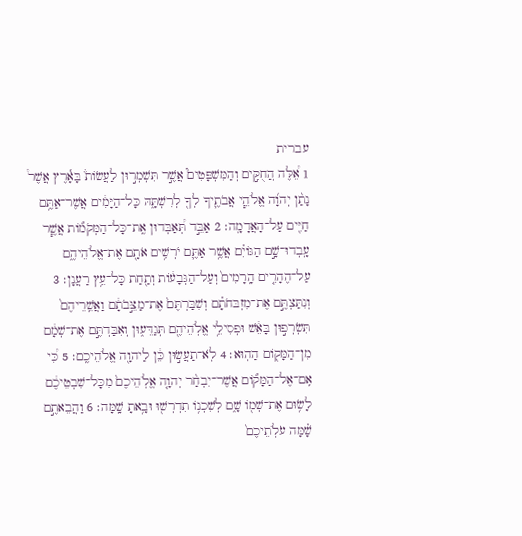עברית
1 אֵ֠לֶּה הֽ͏ַחֻקִּ֣ים וְהַמִּשְׁפָּטִים֮ אֲשֶׁ֣ר תִּשְׁמְר֣וּן לַעֲשׂוֹת֒ בָּאָ֕רֶץ אֲשֶׁר֩ נָתַ֨ן יְהוָ֜ה אֱלֹהֵ֧י אֲבֹתֶ֛יךָ לְךָ֖ לְרִשְׁתָּ֑הּ כָּל־הַיָּמִ֔ים אֲשֶׁר־אַתֶּ֥ם חַיִּ֖ים עַל־הָאֲדָמָֽה׃ 2 אַבֵּ֣ד תְּ֠אַבְּדוּן אֶֽת־כָּל־הַמְּקֹמ֞וֹת אֲשֶׁ֧ר עָֽבְדוּ־שָׁ֣ם הַגּוֹיִ֗ם אֲשֶׁ֥ר אַתֶּ֛ם יֹרְשִׁ֥ים אֹתָ֖ם אֶת־אֱלֹהֵיהֶ֑ם עַל־הֶהָרִ֤ים הָֽרָמִים֙ וְעַל־הַגְּבָע֔וֹת וְתַ֖חַת כָּל־עֵ֥ץ רַעֲנָן׃ 3 וְנִתַּצְתֶּ֣ם אֶת־מִזְבּחֹתָ֗ם וְשִׁבַּרְתֶּם֙ אֶת־מַצֵּ֣בֹתָ֔ם וַאֲשֵֽׁרֵיהֶם֙ תִּשְׂרְפ֣וּן בָּאֵ֔שׁ וּפְסִילֵ֥י אֱלֹֽהֵיהֶ֖ם תְּגַדֵּע֑וּן וְאִבַּדְתֶּ֣ם אֶת־שְׁמָ֔ם מִן־הַמָּק֖וֹם הַהֽוּא׃ 4 לֹֽא־תַעֲשׂ֣וּן כֵּ֔ן לַיהוָ֖ה אֱלֹהֵיכֶֽם׃ 5 כִּ֠י אִֽם־אֶל־הַמָּק֞וֹם אֲשֶׁר־יִבְחַ֨ר יְהוָ֤ה אֱלֹֽהֵיכֶם֙ מִכָּל־שִׁבְטֵיכֶ֔ם לָשׂ֥וּם אֶת־שְׁמ֖וֹ שָׁ֑ם לְשִׁכְנ֥וֹ תִדְרְשׁ֖וּ וּבָ֥אתָ שָֽׁמָּה׃ 6 וַהֲבֵאתֶ֣ם שָׁ֗מָּה עֹלֹֽתֵיכֶם֙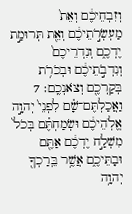וְזִבְחֵיכֶ֔ם וְאֵת֙ מַעְשְׂרֹ֣תֵיכֶ֔ם וְאֵ֖ת תְּרוּמַ֣ת יֶדְכֶ֑ם וְנִדְרֵיכֶם֙ וְנִדְבֹ֣תֵיכֶ֔ם וּבְכֹרֹ֥ת בְּקַרְכֶ֖ם וְצֹאנְכֶֽם׃ 7 וַאֲכַלְתֶּם־שָׁ֗ם לִפְנֵי֙ יְהוָ֣ה אֱלֹֽהֵיכֶ֔ם וּשְׂמַחְתֶּ֗ם בְּכֹל֙ מִשְׁלַ֣ח יֶדְכֶ֔ם אַתֶּ֖ם וּבָתֵּיכֶ֑ם אֲשֶׁ֥ר בֵּֽרַכְךָ֖ יְהוָ֥ה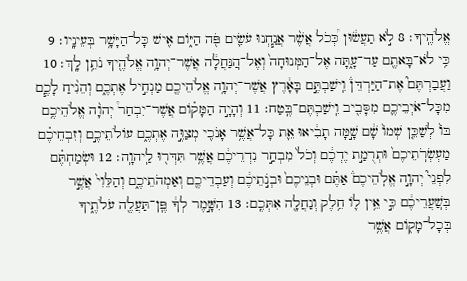אֱלֹהֶֽיךָ׃ 8 לֹ֣א תַעֲשׂ֔וּן כְּ֠כֹל אֲשֶׁ֨ר אֲנַ֧חְנוּ עֹשִׂ֛ים פֹּ֖ה הַיּ֑וֹם אִ֖ישׁ כָּל־הַיָּשָׁ֥ר בְּעֵינָֽיו׃ 9 כִּ֥י לֹא־בָּאתֶ֖ם עַד־עָ֑תָּה אֶל־הַמְּנוּחָה֙ וְאֶל־הֽ͏ַנַּחֲלָ֔ה אֲשֶׁר־יְהוָ֥ה אֱלֹהֶ֖יךָ נֹתֵ֥ן לָֽךְ׃ 10 וַעֲבַרְתֶּם֮ אֶת־הַיַּרְדֵּן֒ וִֽישַׁבְתֶּ֣ם בָּאָ֔רֶץ אֲשֶׁר־יְהוָ֥ה אֱלֹהֵיכֶ֖ם מַנְחִ֣יל אֶתְכֶ֑ם וְהֵנִ֨יחַ לָכֶ֧ם מִכָּל־אֹיְבֵיכֶ֛ם מִסָּבִ֖יב וִֽישַׁבְתֶּם־בֶּֽטַח׃ 11 וְהָיָ֣ה הַמָּק֗וֹם אֲשֶׁר־יִבְחַר֩ יְהוָ֨ה אֱלֹהֵיכֶ֥ם בּוֹ֙ לְשַׁכֵּ֤ן שְׁמוֹ֙ שָׁ֔ם שָׁ֣מָּה תָבִ֔יאוּ אֵ֛ת כָּל־אֲשֶׁ֥ר אָנֹכִ֖י מְצַוֶּ֣ה אֶתְכֶ֑ם עוֹלֹתֵיכֶ֣ם וְזִבְחֵיכֶ֗ם מַעְשְׂרֹֽתֵיכֶם֙ וּתְרֻמַ֣ת יֶדְכֶ֔ם וְכֹל֙ מִבְחַ֣ר נִדְרֵיכֶ֔ם אֲשֶׁ֥ר תִּדְּר֖וּ לַֽיהוָֽה׃ 12 וּשְׂמַחְתֶּ֗ם לִפְנֵי֮ יְהוָ֣ה אֱלֹֽהֵיכֶם֒ אַתֶּ֗ם וּבְנֵיכֶם֙ וּבְנֹ֣תֵיכֶ֔ם וְעַבְדֵיכֶ֖ם וְאַמְהֹתֵיכֶ֑ם וְהַלֵּוִי֙ אֲשֶׁ֣ר בְּשֽׁ͏ַעֲרֵיכֶ֔ם כִּ֣י אֵ֥ין ל֛וֹ חֵ֥לֶק וְנַחֲלָ֖ה אִתְּכֶֽם׃ 13 הִשָּׁ֣מֶר לְךָ֔ פֶּֽן־תַּעֲלֶ֖ה עֹלֹתֶ֑יךָ בְּכָל־מָק֖וֹם אֲשֶׁ֥ר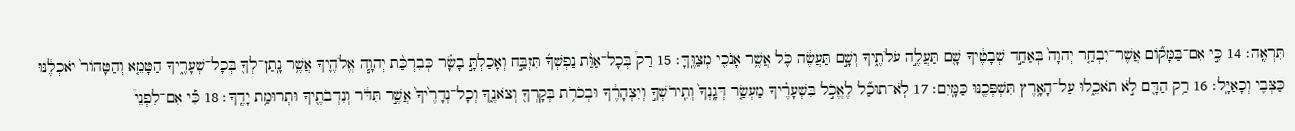תִּרְאֶֽה׃ 14 כִּ֣י אִם־בַּמָּק֞וֹם אֲשֶׁר־יִבְחַ֤ר יְהוָה֙ בְּאַחַ֣ד שְׁבָטֶ֔יךָ שָׁ֖ם תַּעֲלֶ֣ה עֹלֹתֶ֑יךָ וְשָׁ֣ם תַּעֲשֶׂ֔ה כֹּ֛ל אֲשֶׁ֥ר אָנֹכִ֖י מְצַוֶּֽךָּ׃ 15 רַק֩ בְּכָל־אַוַּ֨ת נַפְשְׁךָ֜ תִּזְבַּ֣ח וְאָכַלְתָּ֣ בָשָׂ֗ר כְּבִרְכַּ֨ת יְהוָ֧ה אֱלֹהֶ֛יךָ אֲשֶׁ֥ר נָֽתַן־לְךָ֖ בְּכָל־שְׁעָרֶ֑יךָ הַטָּמֵ֤א וְהַטָּהוֹר֙ יֹאכְלֶ֔נּוּ כַּצְּבִ֖י וְכָאַיָּֽל׃ 16 רַ֥ק הַדָּ֖ם לֹ֣א תֹאכֵ֑לוּ עַל־הָאָ֥רֶץ תִּשְׁפְּכֶ֖נּוּ כַּמָּֽיִם׃ 17 לֹֽא־תוּכַ֞ל לֶאֱכֹ֣ל בִּשְׁעָרֶ֗יךָ מַעְשַׂ֤ר דְּגָֽנְךָ֙ וְתִֽירֹשְׁךָ֣ וְיִצְהָרֶ֔ךָ וּבְכֹרֹ֥ת בְּקָרְךָ֖ וְצֹאנֶ֑ךָ וְכָל־נְדָרֶ֙יךָ֙ אֲשֶׁ֣ר תִּדֹּ֔ר וְנִדְבֹתֶ֖יךָ וּתְרוּמַ֥ת יָדֶֽךָ׃ 18 כִּ֡י אִם־לִפְנֵי֩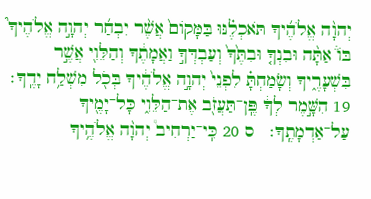יְהוָ֨ה אֱלֹהֶ֜יךָ תֹּאכְלֶ֗נּוּ בַּמָּקוֹם֙ אֲשֶׁ֨ר יִבְחַ֜ר יְהוָ֣ה אֱלֹהֶיךָ֮ בּוֹ֒ אַתָּ֨ה וּבִנְךָ֤ וּבִתֶּ֙ךָ֙ וְעַבְדְּךָ֣ וַאֲמָתֶ֔ךָ וְהַלֵּוִ֖י אֲשֶׁ֣ר בִּשְׁעָרֶ֑יךָ וְשָׂמַחְתָּ֗ לִפְנֵי֙ יְהוָ֣ה אֱלֹהֶ֔יךָ בְּכֹ֖ל מִשְׁלַ֥ח יָדֶֽךָ׃ 19 הִשָּׁ֣מֶר לְךָ֔ פֶּֽן־תַּעֲזֹ֖ב אֶת־הַלֵּוִ֑י כָּל־יָמֶ֖יךָ עַל־אַדְמָתֶֽךָ׃   ס 20 כִּֽי־יַרְחִיב֩ יְהוָ֨ה אֱלֹהֶ֥יךָ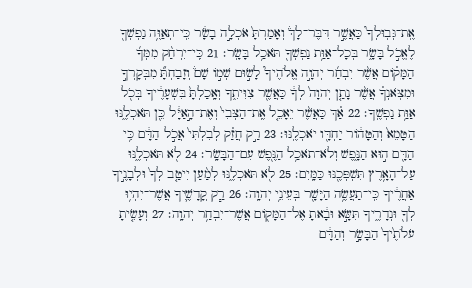אֶֽת־גְּבֽוּלְךָ֮ כַּאֲשֶׁ֣ר דִּבֶּר־לָךְ֒ וְאָמַרְתָּ֙ אֹכְלָ֣ה בָשָׂ֔ר כִּֽי־תְאַוֶּ֥ה נַפְשְׁךָ֖ לֶאֱכֹ֣ל בָּשָׂ֑ר בְּכָל־אַוַּ֥ת נַפְשְׁךָ֖ תֹּאכַ֥ל בָּשָֽׂר׃ 21 כִּֽי־יִרְחַ֨ק מִמְּךָ֜ הַמָּק֗וֹם אֲשֶׁ֨ר יִבְחַ֜ר יְהוָ֣ה אֱלֹהֶיךָ֮ לָשׂ֣וּם שְׁמ֣וֹ שָׁם֒ וְזָבַחְתָּ֞ מִבְּקָרְךָ֣ וּמִצֹּֽאנְךָ֗ אֲשֶׁ֨ר נָתַ֤ן יְהוָה֙ לְךָ֔ כַּאֲשֶׁ֖ר צִוִּיתִ֑ךָ וְאָֽכַלְתָּ֙ בִּשְׁעָרֶ֔יךָ בְּכֹ֖ל אַוַּ֥ת נַפְשֶֽׁךָ׃ 22 אַ֗ךְ כַּאֲשֶׁ֨ר יֵאָכֵ֤ל אֶֽת־הַצְּבִי֙ וְאֶת־הָ֣אַיָּ֔ל כֵּ֖ן תֹּאכְלֶ֑נּוּ הַטָּמֵא֙ וְהַטָּה֔וֹר יַחְדָּ֖ו יֹאכְלֶֽנּוּ׃ 23 רַ֣ק חֲזַ֗ק לְבִלְתִּי֙ אֲכֹ֣ל הַדָּ֔ם כִּ֥י הַדָּ֖ם ה֣וּא הַנָּ֑פֶשׁ וְלֹא־תֹאכַ֥ל הַנֶּ֖פֶשׁ עִם־הַבָּשָֽׂר׃ 24 לֹ֖א תֹּאכְלֶ֑נּוּ עַל־הָאָ֥רֶץ תִּשְׁפְּכֶ֖נּוּ כַּמָּֽיִם׃ 25 לֹ֖א תֹּאכְלֶ֑נּוּ לְמַ֨עַן יִיטַ֤ב לְךָ֙ וּלְבָנֶ֣יךָ אַחֲרֶ֔יךָ כִּֽי־תַעֲשֶׂ֥ה הַיָּשָׁ֖ר בְּעֵינֵ֥י יְהוָֽה׃ 26 רַ֧ק קֽ͏ָדָשֶׁ֛יךָ אֲשֶׁר־יִהְי֥וּ לְךָ֖ וּנְדָרֶ֑יךָ תִּשָּׂ֣א וּבָ֔אתָ אֶל־הַמָּק֖וֹם אֲשֶׁר־יִבְחַ֥ר יְהוָֽה׃ 27 וְעָשִׂ֤יתָ עֹלֹתֶ֙יךָ֙ הַבָּשָׂ֣ר וְהַדָּ֔ם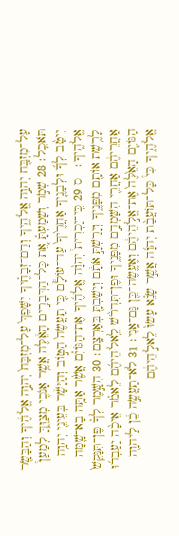עַל־מִזְבַּ֖ח יְהוָ֣ה אֱלֹהֶ֑יךָ וְדַם־זְבָחֶ֗יךָ יִשָּׁפֵךְ֙ עַל־מִזְבַּח֙ יְהוָ֣ה אֱלֹהֶ֔יךָ וְהַבָּשָׂ֖ר תֹּאכֵֽל׃ 28 שְׁמֹ֣ר וְשָׁמַעְתָּ֗ אֵ֚ת כָּל־הַדְּבָרִ֣ים הָאֵ֔לֶּה אֲשֶׁ֥ר אָנֹכִ֖י מְצַוֶּ֑ךָּ לְמַעַן֩ יִיטַ֨ב לְךָ֜ וּלְבָנֶ֤יךָ אַחֲרֶ֙יךָ֙ עַד־עוֹלָ֔ם כִּ֤י תַעֲשֶׂה֙ הַטּ֣וֹב וְהַיָּשָׁ֔ר בְּעֵינֵ֖י יְהוָ֥ה אֱלֹהֶֽיךָ׃   ס 29 כִּֽי־יַכְרִית֩ יְהוָ֨ה אֱלֹהֶ֜יךָ אֶת־הַגּוֹיִ֗ם אֲשֶׁ֨ר אַתָּ֥ה בָא־שָׁ֛מָּה לָרֶ֥שֶׁת אוֹתָ֖ם מִפָּנֶ֑יךָ וְיָרַשְׁתָּ֣ אֹתָ֔ם וְיָשַׁבְתָּ֖ בְּאַרְצָֽם׃ 30 הִשָּׁ֣מֶר לְךָ֗ פֶּן־תִּנָּקֵשׁ֙ אַחֲרֵיהֶ֔ם אַחֲרֵ֖י הִשָּׁמְדָ֣ם מִפָּנֶ֑יךָ וּפֶן־תִּדְרֹ֨שׁ לֵֽאלֹהֵיהֶ֜ם לֵאמֹ֗ר אֵיכָ֨ה יַעַבְד֜וּ הַגּוֹיִ֤ם הָאֵ֙לֶּה֙ אֶת־אֱלֹ֣הֵיהֶ֔ם וְאֶעֱשֶׂה־כֵּ֖ן גַּם־אָֽנִי׃ 31 לֹא־תַעֲשֶׂ֣ה כֵ֔ן לַיהוָ֖ה אֱלֹהֶ֑יךָ כִּי֩ כָּל־תּוֹעֲבַ֨ת יְהוָ֜ה אֲשֶׁ֣ר שָׂנֵ֗א עָשׂוּ֙ לֵאלֹ֣הֵיהֶ֔ם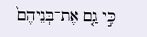כִּ֣י גַ֤ם אֶת־בְּנֵיהֶם֙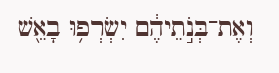וְאֶת־בְּנֹ֣תֵיהֶ֔ם יִשְׂרְפ֥וּ בָאֵ֖שׁ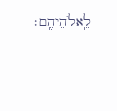לֵֽאלֹהֵיהֶֽם׃